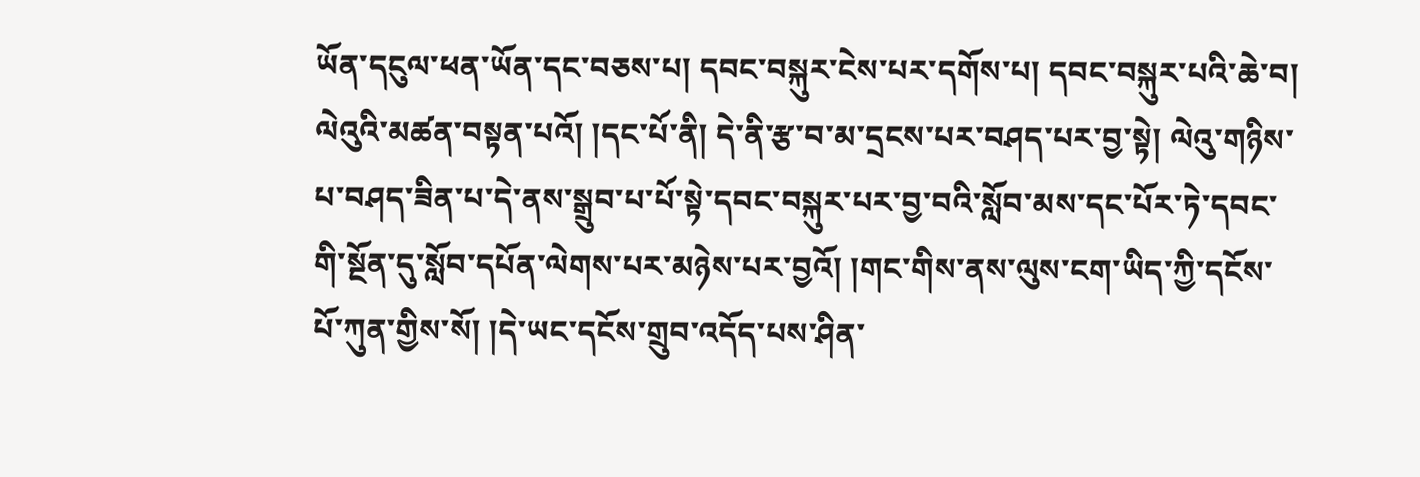ཡོན་དངུལ་ཕན་ཡོན་དང་བཅས་པ། དབང་བསྐུར་ངེས་པར་དགོས་པ། དབང་བསྐུར་པའི་ཆེ་བ། ལེའུའི་མཚན་བསྟན་པའོ། །དང་པོ་ནི། དེ་ནི་རྩ་བ་མ་དྲངས་པར་བཤད་པར་བྱ་སྟེ། ལེའུ་གཉིས་པ་བཤད་ཟིན་པ་དེ་ནས་སྒྲུབ་པ་པོ་སྟེ་དབང་བསྐུར་པར་བྱ་བའི་སློབ་མས་དང་པོར་ཏེ་དབང་གི་སྔོན་དུ་སློབ་དཔོན་ལེགས་པར་མཉེས་པར་བྱའོ། །གང་གིས་ནས་ལུས་ངག་ཡིད་ཀྱི་དངོས་པོ་ཀུན་གྱིས་སོ། །དེ་ཡང་དངོས་གྲུབ་འདོད་པས་ཤིན་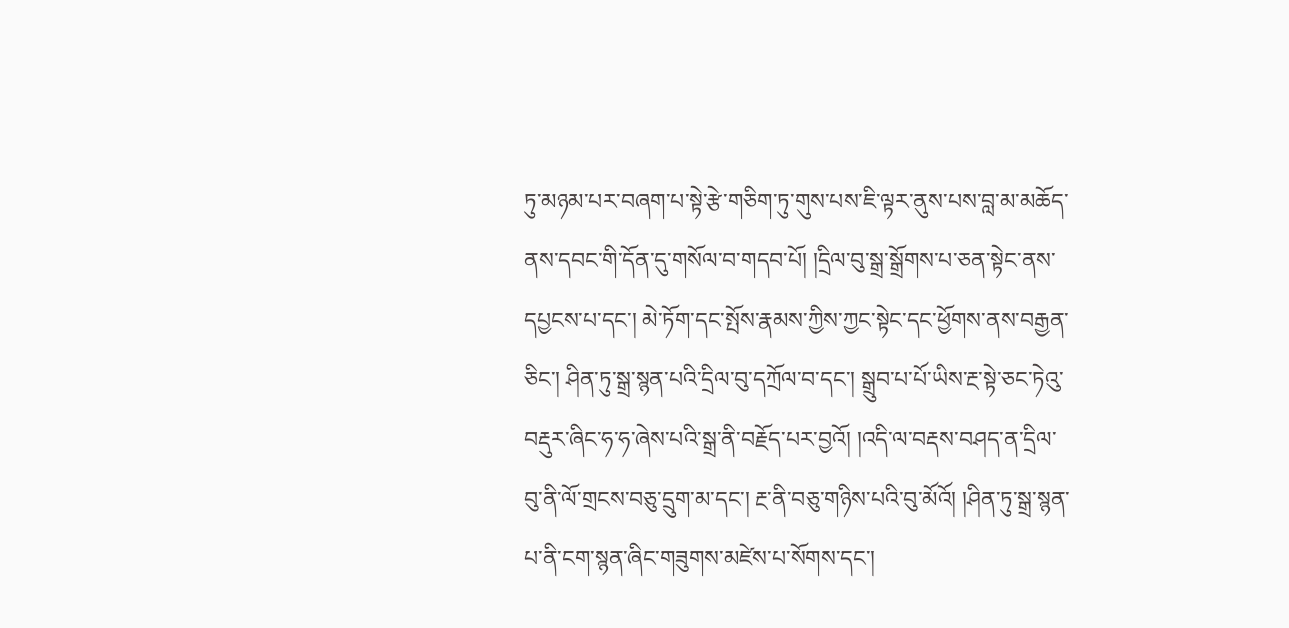ཏུ་མཉམ་པར་བཞག་པ་སྟེ་རྩེ་གཅིག་ཏུ་གུས་པས་ཇི་ལྟར་ནུས་པས་བླ་མ་མཆོད་ནས་དབང་གི་དོན་དུ་གསོལ་བ་གདབ་པོ། །དྲིལ་བུ་སྒྲ་སྒྲོགས་པ་ཅན་སྟེང་ནས་དཔྱངས་པ་དང་། མེ་ཏོག་དང་སྤོས་རྣམས་ཀྱིས་ཀྱང་སྟེང་དང་ཕྱོགས་ནས་བརྒྱན་ཅིང་། ཤིན་ཏུ་སྒྲ་སྙན་པའི་དྲིལ་བུ་དཀྲོལ་བ་དང་། སྒྲུབ་པ་པོ་ཡིས་རྔ་སྟེ་ཅང་ཏེའུ་བརྡུར་ཞིང་ཧ་ཧ་ཞེས་པའི་སྒྲ་ནི་བརྗོད་པར་བྱའོ། །འདི་ལ་བརྡས་བཤད་ན་དྲིལ་བུ་ནི་ལོ་གྲངས་བཅུ་དྲུག་མ་དང་། རྔ་ནི་བཅུ་གཉིས་པའི་བུ་མོའོ། །ཤིན་ཏུ་སྒྲ་སྙན་པ་ནི་ངག་སྙན་ཞིང་གཟུགས་མཛེས་པ་སོགས་དང་།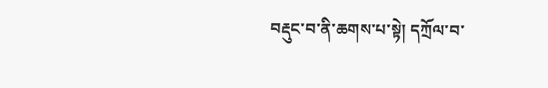བརྡུང་བ་ནི་ཆགས་པ་སྟེ། དཀྲོལ་བ་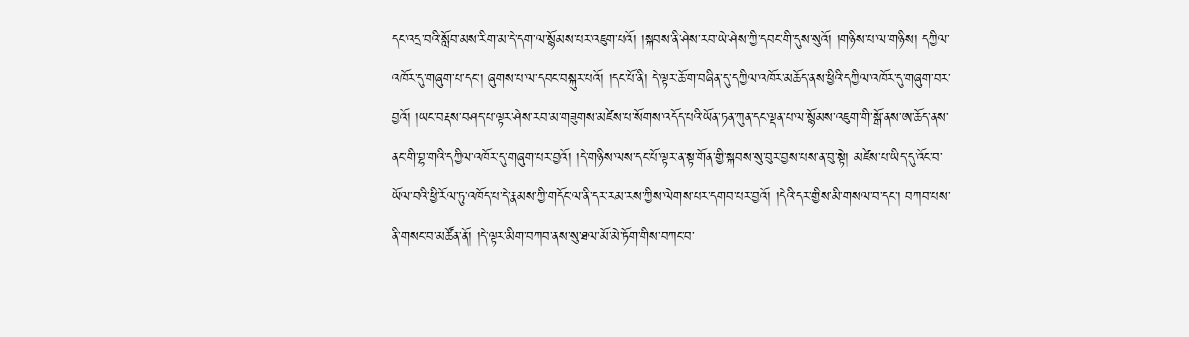དང་འདྲ་བའི་སློབ་མས་རིག་མ་དེ་དག་ལ་སྙོམས་པར་འཇུག་པའོ། །སྐབས་ནི་ཤེས་རབ་ཡེ་ཤེས་ཀྱི་དབང་གི་དུས་སུའོ། །གཉིས་པ་ལ་གཉིས། དཀྱིལ་འཁོར་དུ་གཞུག་པ་དང་། ཞུགས་པ་ལ་དབང་བསྐུར་པའོ། །དང་པོ་ནི། དེ་ལྟར་ཆོ་ག་བཞིན་དུ་དཀྱིལ་འཁོར་མཆོད་ནས་ཕྱིའི་དཀྱིལ་འཁོར་དུ་གཞུག་བར་བྱའོ། །ཡང་བརྡས་བཤད་པ་ལྟར་ཤེས་རབ་མ་གཟུགས་མཛེས་པ་སོགས་འདོད་པའི་ཡོན་ཏན་ཀུན་དང་ལྡན་པ་ལ་སྙོམས་འཇུག་གི་སྒོ་ནས་ཨ་ཆོད་ནས་ནང་གི་བྷ་གའི་དཀྱིལ་འཁོར་དུ་གཞུག་པར་བྱའོ། །དེ་གཉིས་ལས་དང་པོ་ལྟར་ན་སྟ་གོན་གྱི་སྐབས་སུ་བུར་བྱས་པས་ན་བུ་སྟེ། མཛེས་པ་ཡིད་དུ་འོང་བ་ཡོལ་བའི་ཕྱི་རོལ་ཏུ་འཁོད་པ་དེ་རྣམས་ཀྱི་གདོང་ལ་ནི་དར་རམ་རས་ཀྱིས་ལེགས་པར་དགབ་པར་བྱའོ། །དེའི་དར་གྱིས་མི་གསལ་བ་དང་། བཀབ་པས་ནི་གསང་བ་མཚོན་ནོ། །དེ་ལྟར་མིག་བཀབ་ནས་སུ་ཐལ་མོ་མེ་ཏོག་གིས་བཀང་བ་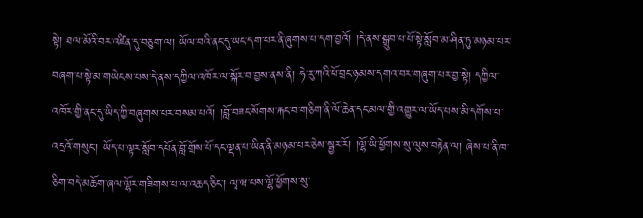སྟེ། ཐལ་མོའི་བར་འཛིན་དུ་བཅུག་ལ། ཡོལ་བའི་ནང་དུ་ཡང་དག་པར་ནི་ཞུགས་པ་དག་བྱའོ། །དེ་ནས་སྒྲུབ་པ་པོ་སྟེ་སློབ་མ་ཤིན་ཏུ་མཉམ་པར་བཞག་པ་སྟེ་མ་གཡེངས་པས་དེ་ནས་དཀྱིལ་འཁོར་ལ་སྐོར་བ་བྱས་ནས་ནི། ཧེ་རུ་ཀའི་ཕོ་བྲང་ཉམས་དགའ་བར་གཞུག་པར་བྱ་སྟེ། དཀྱིལ་འཁོར་གྱི་ནང་དུ་ཡིད་ཀྱི་བཞུགས་པར་བསམ་པའོ། །བློ་བཟང་སོགས་རྐང་བ་གཅིག་ནི་ལོ་ཆེན་དང་མལ་གྱི་འགྱུར་ལ་ཡོད་པས་མི་དགོས་པ་འདྲའོ་གསུང་། ཡོད་པ་ལྟར་སློབ་དཔོན་བློ་གྲོས་པོ་དང་ལྡན་པ་ཡིན་ནི་མཉམ་པར་ཅེས་སྦྱར་རོ། །ལྷོ་ཡི་ཕྱོགས་སུ་ལུས་བརྟེན་ལ། ཞེས་པ་ནི་ཁ་ཅིག་བདེ་མཆོག་ཞལ་ལྷོར་གཟིགས་པ་ལ་འཆད་ཅིང་། ལྭ་ཝ་པས་ལྷོ་ཕྱོགས་སུ་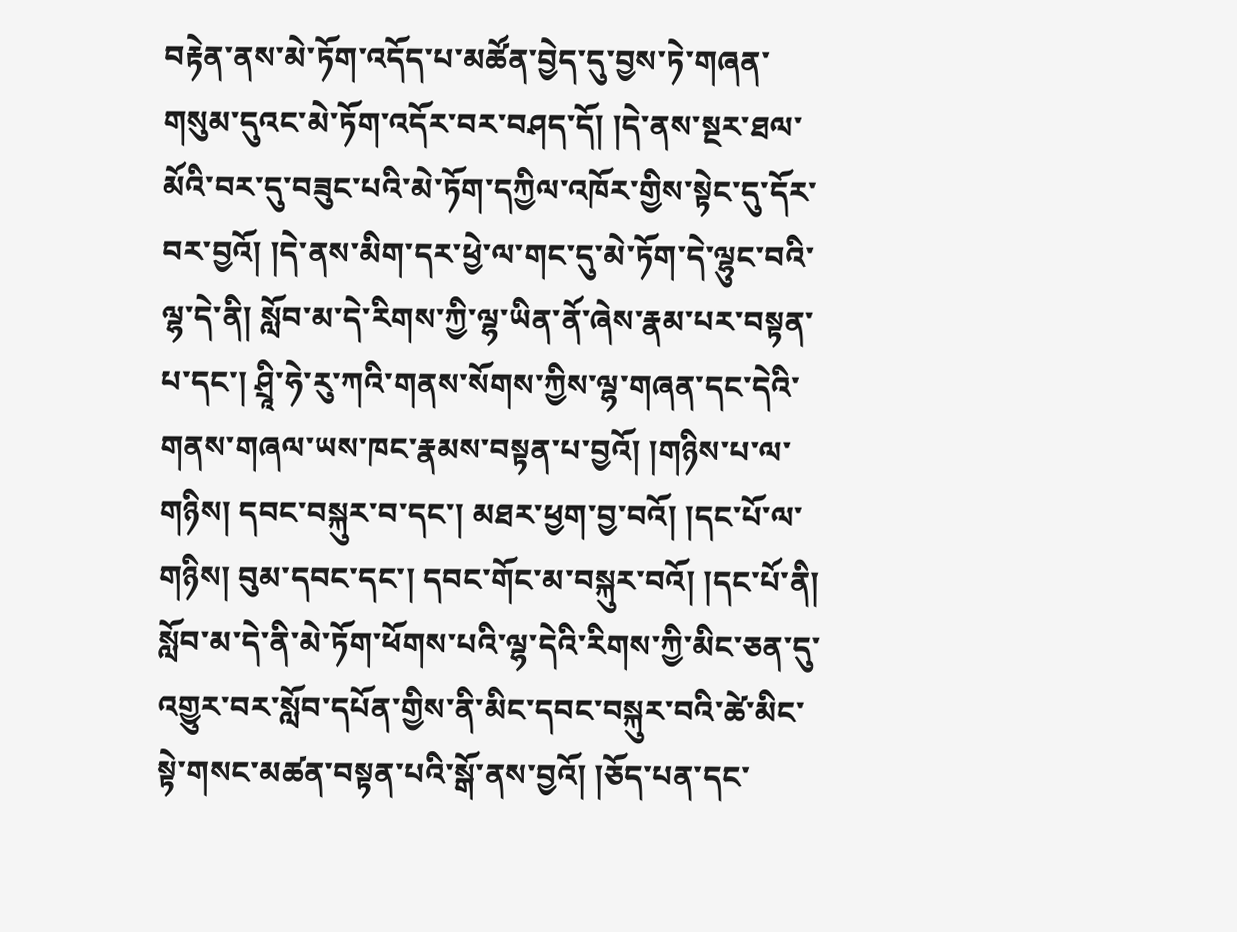བརྟེན་ནས་མེ་ཏོག་འདོད་པ་མཚོན་བྱེད་དུ་བྱས་ཏེ་གཞན་གསུམ་དུའང་མེ་ཏོག་འདོར་བར་བཤད་དོ། །དེ་ནས་སྔར་ཐལ་མོའི་བར་དུ་བཟུང་པའི་མེ་ཏོག་དཀྱིལ་འཁོར་གྱིས་སྟེང་དུ་དོར་བར་བྱའོ། །དེ་ནས་མིག་དར་ཕྱེ་ལ་གང་དུ་མེ་ཏོག་དེ་ལྷུང་བའི་ལྷ་དེ་ནི། སློབ་མ་དེ་རིགས་ཀྱི་ལྷ་ཡིན་ནོ་ཞེས་རྣམ་པར་བསྟན་པ་དང་། ཤྲཱི་ཧེ་རུ་ཀའི་གནས་སོགས་ཀྱིས་ལྷ་གཞན་དང་དེའི་གནས་གཞལ་ཡས་ཁང་རྣམས་བསྟན་པ་བྱའོ། །གཉིས་པ་ལ་གཉིས། དབང་བསྐུར་བ་དང་། མཐར་ཕྱག་བྱ་བའོ། །དང་པོ་ལ་གཉིས། བུམ་དབང་དང་། དབང་གོང་མ་བསྐུར་བའོ། །དང་པོ་ནི། སློབ་མ་དེ་ནི་མེ་ཏོག་ཕོགས་པའི་ལྷ་དེའི་རིགས་ཀྱི་མིང་ཅན་དུ་འགྱུར་བར་སློབ་དཔོན་གྱིས་ནི་མིང་དབང་བསྐུར་བའི་ཚེ་མིང་སྟེ་གསང་མཚན་བསྟན་པའི་སྒོ་ནས་བྱའོ། །ཅོད་པན་དང་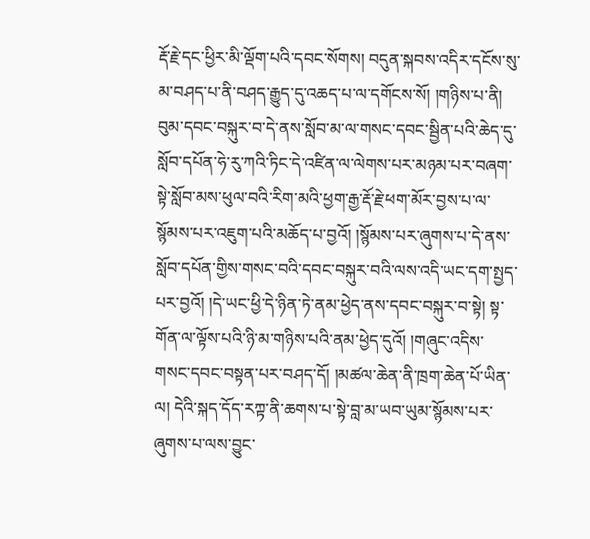རྡོ་རྗེ་དང་ཕྱིར་མི་ལྡོག་པའི་དབང་སོགས། བདུན་སྐབས་འདིར་དངོས་སུ་མ་བཤད་པ་ནི་བཤད་རྒྱུད་དུ་འཆད་པ་ལ་དགོངས་སོ། །གཉིས་པ་ནི། བུམ་དབང་བསྐུར་བ་དེ་ནས་སློབ་མ་ལ་གསང་དབང་སྦྱིན་པའི་ཆེད་དུ་སློབ་དཔོན་ཧེ་རུ་ཀའི་ཏིང་དེ་འཛིན་ལ་ལེགས་པར་མཉམ་པར་བཞག་སྟེ་སློབ་མས་ཕུལ་བའི་རིག་མའི་ཕྱག་རྒྱ་རྡོ་རྗེ་ཕག་མོར་བྱས་པ་ལ་སྙོམས་པར་འཇུག་པའི་མཆོད་པ་བྱའོ། །སྙོམས་པར་ཞུགས་པ་དེ་ནས་སློབ་དཔོན་གྱིས་གསང་བའི་དབང་བསྐུར་བའི་ལས་འདི་ཡང་དག་སྤྱད་པར་བྱའོ། །དེ་ཡང་ཕྱི་དེ་ཉིན་ཏེ་ནམ་ཕྱེད་ནས་དབང་བསྐུར་བ་སྟེ། སྟ་གོན་ལ་ལྟོས་པའི་ཉི་མ་གཉིས་པའི་ནམ་ཕྱེད་དུའོ། །གཞུང་འདིས་གསང་དབང་བསྟན་པར་བཤད་དོ། །མཚལ་ཆེན་ནི་ཁྲག་ཆེན་པོ་ཡིན་ལ། དེའི་སྐད་དོད་རཀྟ་ནི་ཆགས་པ་སྟེ་བླ་མ་ཡབ་ཡུམ་སྙོམས་པར་ཞུགས་པ་ལས་བྱུང་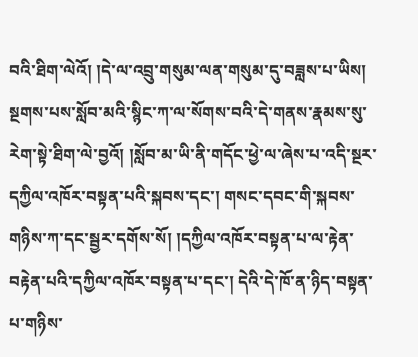བའི་ཐིག་ལེའོ། །དེ་ལ་འབྲུ་གསུམ་ལན་གསུམ་དུ་བཟླས་པ་ཡིས། སྔགས་པས་སློབ་མའི་སྙིང་ཀ་ལ་སོགས་བའི་དེ་གནས་རྣམས་སུ་རེག་སྟེ་ཐིག་ལེ་བྱའོ། །སློབ་མ་ཡི་ནི་གདོང་ཕྱེ་ལ་ཞེས་པ་འདི་སྔར་དཀྱིལ་འཁོར་བསྟན་པའི་སྐབས་དང་། གསང་དབང་གི་སྐབས་གཉིས་ཀ་དང་སྦྱར་དགོས་སོ། །དཀྱིལ་འཁོར་བསྟན་པ་ལ་རྟེན་བརྟེན་པའི་དཀྱིལ་འཁོར་བསྟན་པ་དང་། དེའི་དེ་ཁོ་ན་ཉིད་བསྟན་པ་གཉིས་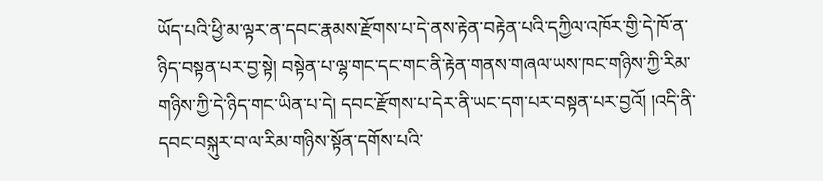ཡོད་པའི་ཕྱི་མ་ལྟར་ན་དབང་རྣམས་རྫོགས་པ་དེ་ནས་རྟེན་བརྟེན་པའི་དཀྱིལ་འཁོར་གྱི་དེ་ཁོ་ན་ཉིད་བསྟན་པར་བྱ་སྟེ། བསྟེན་པ་ལྷ་གང་དང་གང་ནི་རྟེན་གནས་གཞལ་ཡས་ཁང་གཉིས་ཀྱི་རིམ་གཉིས་ཀྱི་དེ་ཉིད་གང་ཡིན་པ་དེ། དབང་རྫོགས་པ་དེར་ནི་ཡང་དག་པར་བསྟན་པར་བྱའོ། །འདི་ནི་དབང་བསྐུར་བ་ལ་རིམ་གཉིས་སྟོན་དགོས་པའི་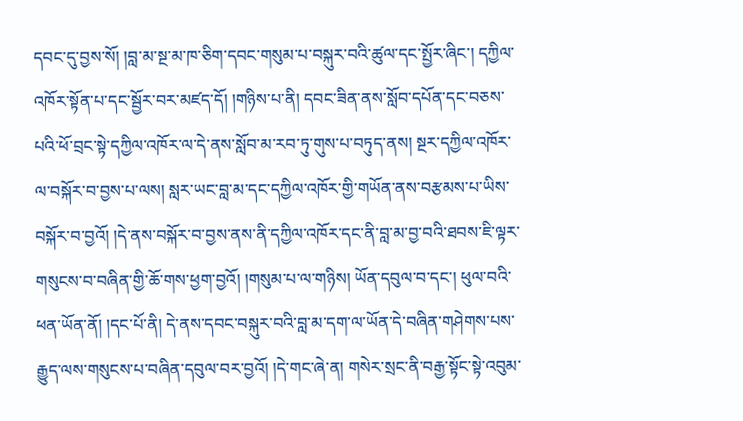དབང་དུ་བྱས་སོ། །བླ་མ་སྔ་མ་ཁ་ཅིག་དབང་གསུམ་པ་བསྐུར་བའི་ཚུལ་དང་སྤྱོར་ཞིང་། དཀྱིལ་འཁོར་སྟོན་པ་དང་སྦྱོར་བར་མཛད་དོ། །གཉིས་པ་ནི། དབང་ཟིན་ནས་སློབ་དཔོན་དང་བཅས་པའི་ཕོ་བྲང་སྟེ་དཀྱིལ་འཁོར་ལ་དེ་ནས་སློབ་མ་རབ་ཏུ་གུས་པ་བཏུད་ནས། སྔར་དཀྱིལ་འཁོར་ལ་བསྐོར་བ་བྱས་པ་ལས། སླར་ཡང་བླ་མ་དང་དཀྱིལ་འཁོར་གྱི་གཡོན་ནས་བརྩམས་པ་ཡིས་བསྐོར་བ་བྱའོ། །དེ་ནས་བསྐོར་བ་བྱས་ནས་ནི་དཀྱིལ་འཁོར་དང་ནི་བླ་མ་བྱ་བའི་ཐབས་ཇི་ལྟར་གསུངས་བ་བཞིན་གྱི་ཆོ་གས་ཕྱག་བྱའོ། །གསུམ་པ་ལ་གཉིས། ཡོན་དབུལ་བ་དང་། ཕུལ་བའི་ཕན་ཡོན་ནོ། །དང་པོ་ནི། དེ་ནས་དབང་བསྐུར་བའི་བླ་མ་དག་ལ་ཡོན་དེ་བཞིན་གཤེགས་པས་རྒྱུད་ལས་གསུངས་པ་བཞིན་དབུལ་བར་བྱའོ། །དེ་གང་ཞེ་ན། གསེར་སྲང་ནི་བརྒྱ་སྟོང་སྟེ་འབུམ་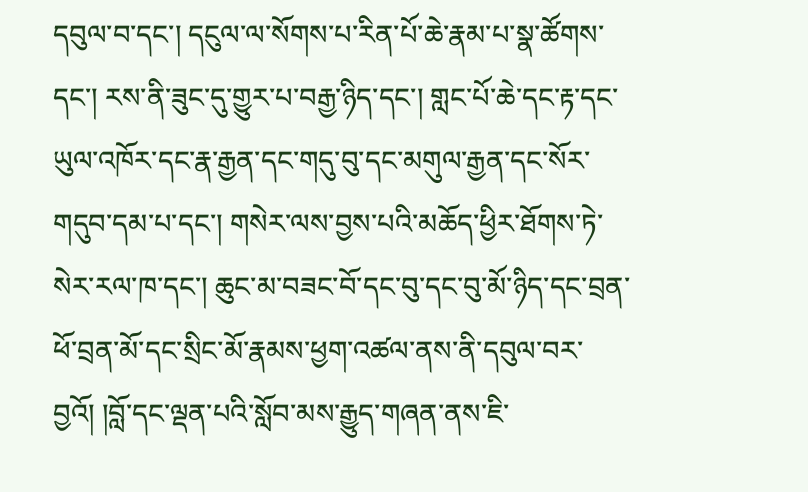དབུལ་བ་དང་། དངུལ་ལ་སོགས་པ་རིན་པོ་ཆེ་རྣམ་པ་སྣ་ཚོགས་དང་། རས་ནི་ཟུང་དུ་གྱུར་པ་བརྒྱ་ཉིད་དང་། གླང་པོ་ཆེ་དང་རྟ་དང་ཡུལ་འཁོར་དང་རྣ་རྒྱན་དང་གདུ་བུ་དང་མགུལ་རྒྱན་དང་སོར་གདུབ་དམ་པ་དང་། གསེར་ལས་བྱས་པའི་མཆོད་ཕྱིར་ཐོགས་ཏེ་སེར་རལ་ཁ་དང་། ཆུང་མ་བཟང་བོ་དང་བུ་དང་བུ་མོ་ཉིད་དང་བྲན་ཕོ་བྲན་མོ་དང་སྲིང་མོ་རྣམས་ཕྱག་འཚལ་ནས་ནི་དབུལ་བར་བྱའོ། །བློ་དང་ལྡན་པའི་སློབ་མས་རྒྱུད་གཞན་ནས་ཇི་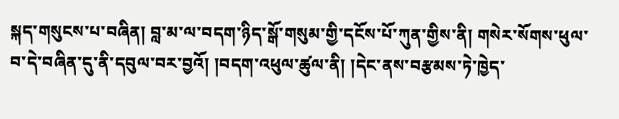སྐད་གསུངས་པ་བཞིན། བླ་མ་ལ་བདག་ཉིད་སྒོ་གསུམ་གྱི་དངོས་པོ་ཀུན་གྱིས་ནི། གསེར་སོགས་ཕུལ་བ་དེ་བཞིན་དུ་ནི་དབུལ་བར་བྱའོ། །བདག་འཕུལ་ཚུལ་ནི། །དེང་ནས་བརྩམས་ཏེ་ཁྱེད་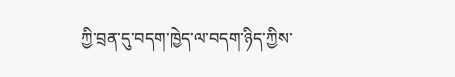ཀྱི་བྲན་དུ་བདག་ཁྱེད་ལ་བདག་ཉིད་ཀྱིས་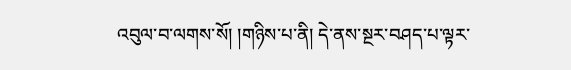འབུལ་བ་ལགས་སོ། །གཉིས་པ་ནི། དེ་ནས་སྔར་བཤད་པ་ལྟར་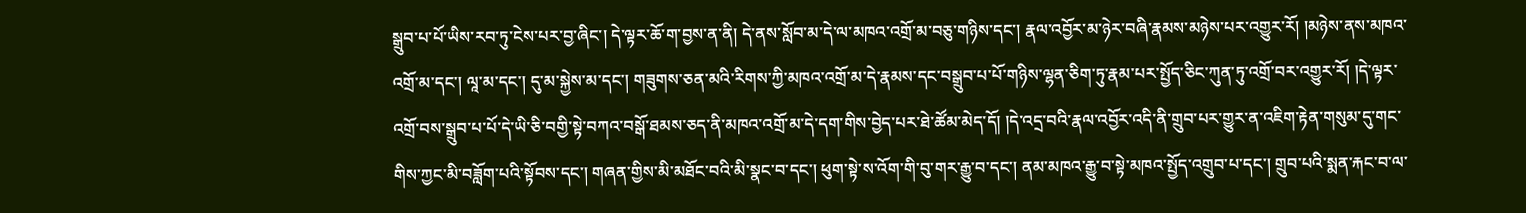སྒྲུབ་པ་པོ་ཡིས་རབ་ཏུ་ངེས་པར་བྱ་ཞིང་། དེ་ལྟར་ཆོ་ག་བྱས་ན་ནི། དེ་ནས་སློབ་མ་དེ་ལ་མཁའ་འགྲོ་མ་བཅུ་གཉིས་དང་། རྣལ་འབྱོར་མ་ཉེར་བཞི་རྣམས་མཉེས་པར་འགྱུར་རོ། །མཉེས་ནས་མཁའ་འགྲོ་མ་དང་། ལཱ་མ་དང་། དུ་མ་སྐྱེས་མ་དང་། གཟུགས་ཅན་མའི་རིགས་ཀྱི་མཁའ་འགྲོ་མ་དེ་རྣམས་དང་བསྒྲུབ་པ་པོ་གཉིས་ལྷན་ཅིག་ཏུ་རྣམ་པར་སྤྱོད་ཅིང་ཀུན་ཏུ་འགྲོ་བར་འགྱུར་རོ། །དེ་ལྟར་འགྲོ་བས་སྒྲུབ་པ་པོ་དེ་ཡི་ཅི་བགྱི་སྟེ་བཀའ་བསྒོ་ཐམས་ཅད་ནི་མཁའ་འགྲོ་མ་དེ་དག་གིས་བྱེད་པར་ཐེ་ཚོམ་མེད་དོ། །དེ་འདྲ་བའི་རྣལ་འབྱོར་འདི་ནི་གྲུབ་པར་གྱུར་ན་འཇིག་རྟེན་གསུམ་དུ་གང་གིས་ཀྱང་མི་བཟློག་པའི་སྟོབས་དང་། གཞན་གྱིས་མི་མཐོང་བའི་མི་སྣང་བ་དང་། ཕུག་སྟེ་ས་འོག་གི་བུ་གར་རྒྱུ་བ་དང་། ནམ་མཁའ་རྒྱུ་བ་སྟེ་མཁའ་སྤྱོད་འགྲུབ་པ་དང་། གྲུབ་པའི་སྨན་རྐང་བ་ལ་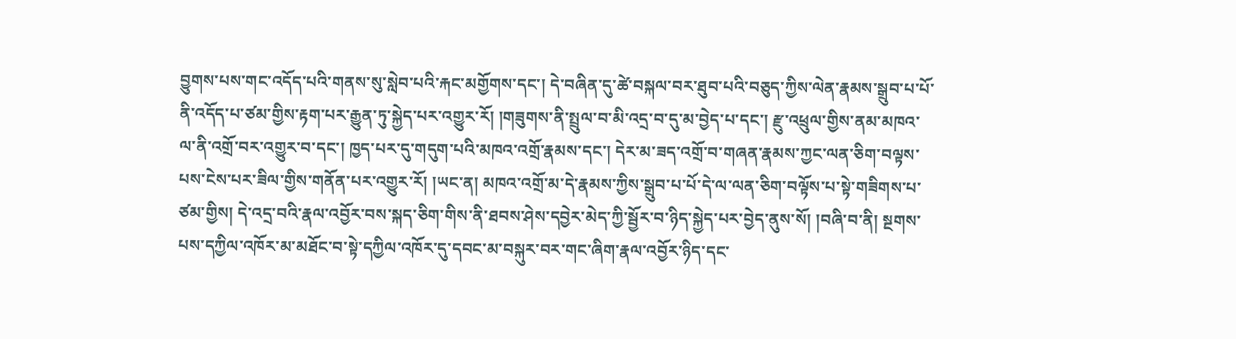བྱུགས་པས་གང་འདོད་པའི་གནས་སུ་སླེབ་པའི་རྐང་མགྱོགས་དང་། དེ་བཞིན་དུ་ཚེ་བསྐལ་བར་ཐུབ་པའི་བཅུད་ཀྱིས་ལེན་རྣམས་སྒྲུབ་པ་པོ་ནི་འདོད་པ་ཙམ་གྱིས་རྟག་པར་རྒྱུན་ཏུ་སྐྱེད་པར་འགྱུར་རོ། །གཟུགས་ནི་སྤྲུལ་བ་མི་འདྲ་བ་དུ་མ་བྱེད་པ་དང་། རྫུ་འཕྲུལ་གྱིས་ནམ་མཁའ་ལ་ནི་འགྲོ་བར་འགྱུར་བ་དང་། ཁྱད་པར་དུ་གདུག་པའི་མཁའ་འགྲོ་རྣམས་དང་། དེར་མ་ཟད་འགྲོ་བ་གཞན་རྣམས་ཀྱང་ལན་ཅིག་བལྟས་པས་ངེས་པར་ཟིལ་གྱིས་གནོན་པར་འགྱུར་རོ། །ཡང་ན། མཁའ་འགྲོ་མ་དེ་རྣམས་ཀྱིས་སྒྲུབ་པ་པོ་དེ་ལ་ལན་ཅིག་བལྟོས་པ་སྟེ་གཟིགས་པ་ཙམ་གྱིས། དེ་འདྲ་བའི་རྣལ་འབྱོར་བས་སྐད་ཅིག་གིས་ནི་ཐབས་ཤེས་དབྱེར་མེད་ཀྱི་སྦྱོར་བ་ཉིད་སྐྱེད་པར་བྱེད་ནུས་སོ། །བཞི་བ་ནི། སྔགས་པས་དཀྱིལ་འཁོར་མ་མཐོང་བ་སྟེ་དཀྱིལ་འཁོར་དུ་དབང་མ་བསྐུར་བར་གང་ཞིག་རྣལ་འབྱོར་ཉིད་དང་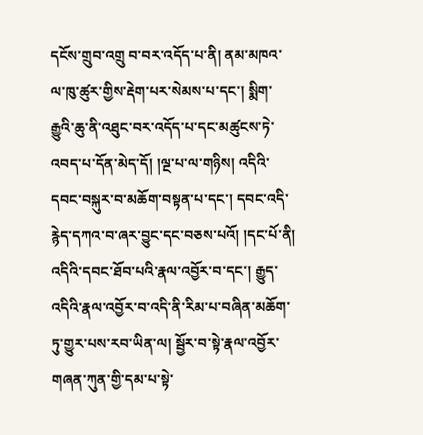དངོས་གྲུབ་འགྲུ བ་བར་འདོད་པ་ནི། ནམ་མཁའ་ལ་ཁུ་ཚུར་གྱིས་རྡེག་པར་སེམས་པ་དང་། སྨིག་རྒྱུའི་ཆུ་ནི་འཐུང་བར་འདོད་པ་དང་མཚུངས་ཏེ་འབད་པ་དོན་མེད་དོ། །ལྔ་པ་ལ་གཉིས། འདིའི་དབང་བསྐུར་བ་མཆོག་བསྟན་པ་དང་། དབང་འདི་རྙེད་དཀའ་བ་ཞར་བྱུང་དང་བཅས་པའོ། །དང་པོ་ནི། འདིའི་དབང་ཐོབ་པའི་རྣལ་འབྱོར་བ་དང་། རྒྱུད་འདིའི་རྣལ་འབྱོར་བ་འདི་ནི་རིམ་པ་བཞིན་མཆོག་ཏུ་གྱུར་པས་རབ་ཡིན་ལ། སྦྱོར་བ་སྟེ་རྣལ་འབྱོར་གཞན་ཀུན་གྱི་དམ་པ་སྟེ་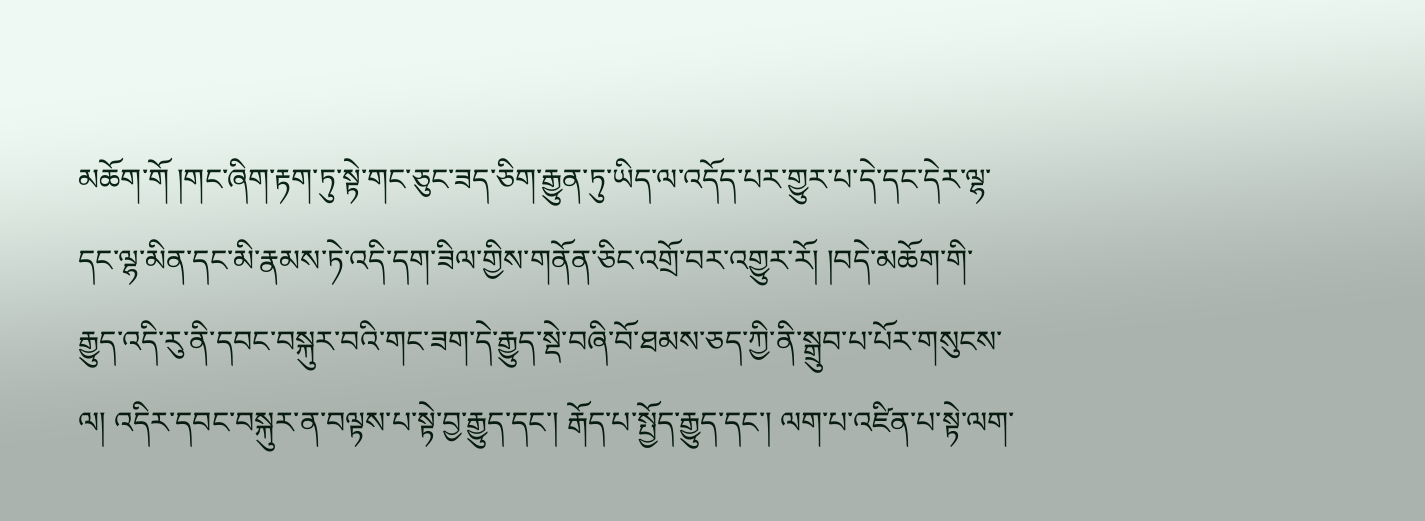མཆོག་གོ །གང་ཞིག་རྟག་ཏུ་སྟེ་གང་ཅུང་ཟད་ཅིག་རྒྱུན་ཏུ་ཡིད་ལ་འདོད་པར་གྱུར་པ་དེ་དང་དེར་ལྷ་དང་ལྷ་མིན་དང་མི་རྣམས་ཏེ་འདི་དག་ཟིལ་གྱིས་གནོན་ཅིང་འགྲོ་བར་འགྱུར་རོ། །བདེ་མཆོག་གི་རྒྱུད་འདི་རུ་ནི་དབང་བསྐུར་བའི་གང་ཟག་དེ་རྒྱུད་སྡེ་བཞི་བོ་ཐམས་ཅད་ཀྱི་ནི་སྒྲུབ་པ་པོར་གསུངས་ལ། འདིར་དབང་བསྐུར་ན་བལྟས་པ་སྟེ་བྱ་རྒྱུད་དང་། རྒོད་པ་སྤྱོད་རྒྱུད་དང་། ལག་པ་འཛིན་པ་སྟེ་ལག་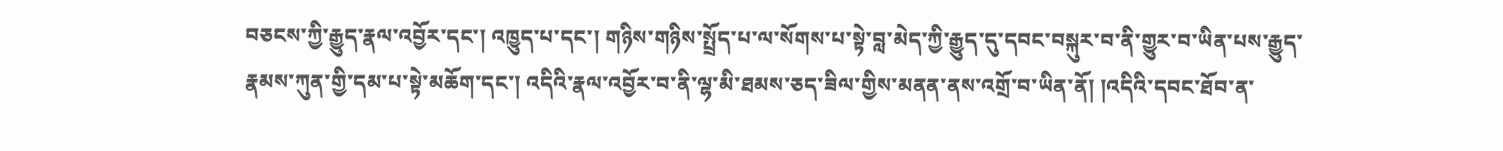བཅངས་ཀྱི་རྒྱུད་རྣལ་འབྱོར་དང་། འཁྱུད་པ་དང་། གཉིས་གཉིས་སྤྲོད་པ་ལ་སོགས་པ་སྟེ་བླ་མེད་ཀྱི་རྒྱུད་དུ་དབང་བསྐུར་བ་ནི་གྱུར་བ་ཡིན་པས་རྒྱུད་རྣམས་ཀུན་གྱི་དམ་པ་སྟེ་མཆོག་དང་། འདིའི་རྣལ་འབྱོར་བ་ནི་ལྷ་མི་ཐམས་ཅད་ཟིལ་གྱིས་མནན་ནས་འགྲོ་བ་ཡིན་ནོ། །འདིའི་དབང་ཐོབ་ན་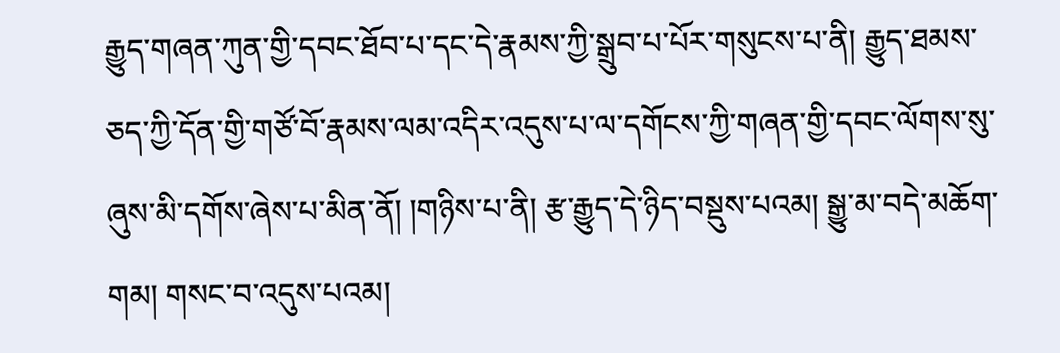རྒྱུད་གཞན་ཀུན་གྱི་དབང་ཐོབ་པ་དང་དེ་རྣམས་ཀྱི་སྒྲུབ་པ་པོར་གསུངས་པ་ནི། རྒྱུད་ཐམས་ཅད་ཀྱི་དོན་གྱི་གཙོ་བོ་རྣམས་ལམ་འདིར་འདུས་པ་ལ་དགོངས་ཀྱི་གཞན་གྱི་དབང་ལོགས་སུ་ཞུས་མི་དགོས་ཞེས་པ་མིན་ནོ། །གཉིས་པ་ནི། རྩ་རྒྱུད་དེ་ཉིད་བསྡུས་པའམ། སྒྱུ་མ་བདེ་མཆོག་གམ། གསང་བ་འདུས་པའམ།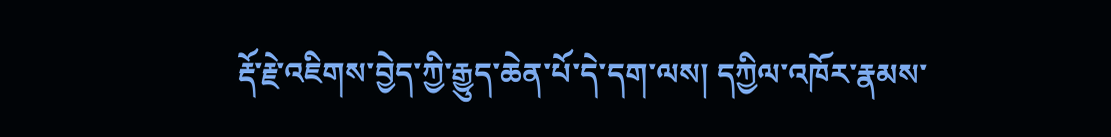རྡོ་རྗེ་འཇིགས་བྱེད་ཀྱི་རྒྱུད་ཆེན་པོ་དེ་དག་ལས། དཀྱིལ་འཁོར་རྣམས་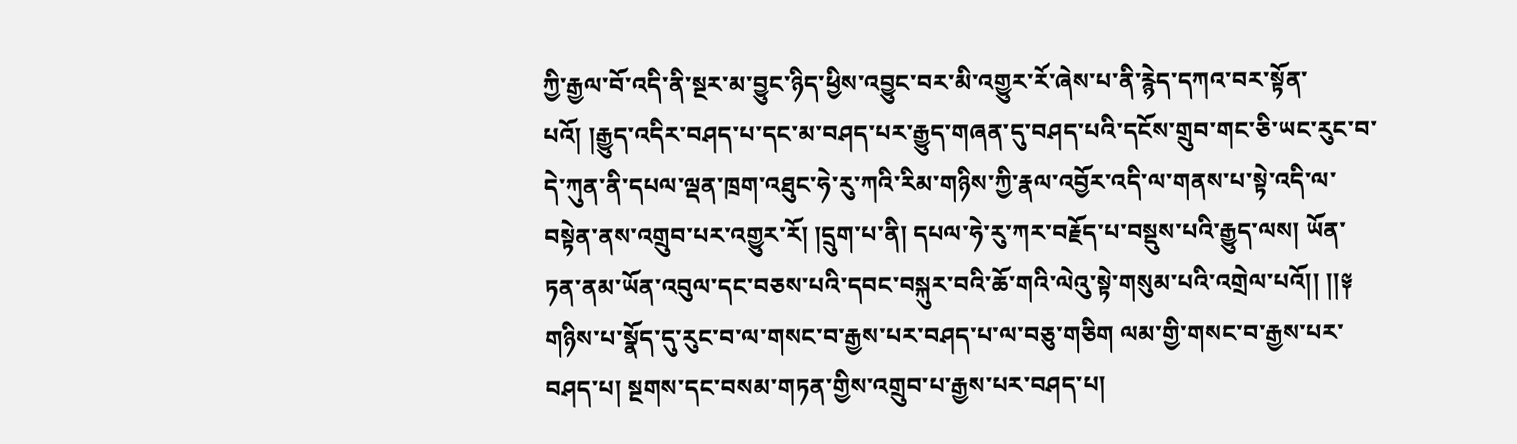ཀྱི་རྒྱལ་བོ་འདི་ནི་སྔར་མ་བྱུང་ཉིད་ཕྱིས་འབྱུང་བར་མི་འགྱུར་རོ་ཞེས་པ་ནི་རྙེད་དཀའ་བར་སྟོན་པའོ། །རྒྱུད་འདིར་བཤད་པ་དང་མ་བཤད་པར་རྒྱུད་གཞན་དུ་བཤད་པའི་དངོས་གྲུབ་གང་ཅི་ཡང་རུང་བ་དེ་ཀུན་ནི་དཔལ་ལྡན་ཁྲག་འཐུང་ཧེ་རུ་ཀའི་རིམ་གཉིས་ཀྱི་རྣལ་འབྱོར་འདི་ལ་གནས་པ་སྟེ་འདི་ལ་བསྟེན་ནས་འགྲུབ་པར་འགྱུར་རོ། །དྲུག་པ་ནི། དཔལ་ཧེ་རུ་ཀར་བརྗོད་པ་བསྡུས་པའི་རྒྱུད་ལས། ཡོན་ཏན་ནམ་ཡོན་འབུལ་དང་བཅས་པའི་དབང་བསྐུར་བའི་ཆོ་གའི་ལེའུ་སྟེ་གསུམ་པའི་འགྲེལ་པའོ།། །།༈ གཉིས་པ་སྣོད་དུ་རུང་བ་ལ་གསང་བ་རྒྱས་པར་བཤད་པ་ལ་བཅུ་གཅིག ལམ་གྱི་གསང་བ་རྒྱས་པར་བཤད་པ། སྔགས་དང་བསམ་གཏན་གྱིས་འགྲུབ་པ་རྒྱས་པར་བཤད་པ།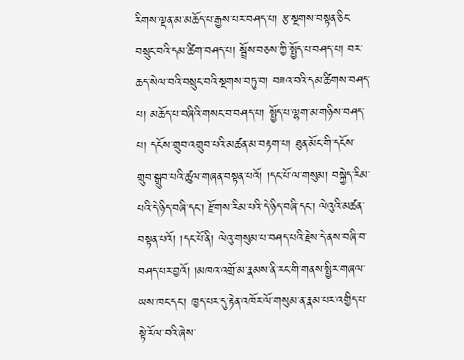རིགས་ལྡན་མ་མཆོད་པ་རྒྱས་པར་བཤད་པ། རྩ་སྔགས་བསྟན་ཅིང་བསྲུང་བའི་དམ་ཚིག་བཤད་པ། སྦྲོས་བཅས་ཀྱི་སྤྱོད་པ་བཤད་པ། བར་ཆད་སེལ་བའི་བསྲུང་བའི་སྔགས་བཏུ་བ། བཟའ་བའི་དམ་ཚིགས་བཤད་པ། མཆོད་པ་བཞིའི་གསང་བ་བཤད་པ། སྤྱོད་པ་ལྷག་མ་གཉིས་བཤད་པ། དངོས་གྲུབ་འགྲུབ་པའི་མཚན་མ་བརྟག་པ། ཐུན་མོང་གི་དངོས་གྲུབ་སྒྲུབ་པའི་ཚུལ་གཞན་བསྟན་པའོ། །དང་པོ་ལ་གསུམ། བསྐྱེད་རིམ་པའི་དེ་ཉིད་བཞི་དང་། རྫོགས་རིམ་པའི་དེ་ཉིད་བཞི་དང་། ལེའུའི་མཚན་བསྟན་པའོ། །དང་པོ་ནི། ལེའུ་གསུམ་པ་བཤད་པའི་རྗེས་དེ་ནས་བཞི་བ་བཤད་པར་བྱའོ། །མཁའ་འགྲོ་མ་རྣམས་ནི་རང་གི་གནས་སྤྱིར་གཞལ་ཡས་ཁང་དང་། ཁྱད་པར་དུ་རྟེན་འཁོར་ལོ་གསུམ་ན་རྣམ་པར་འགྱིད་པ་སྟེ་རོལ་བའི་ཞེས་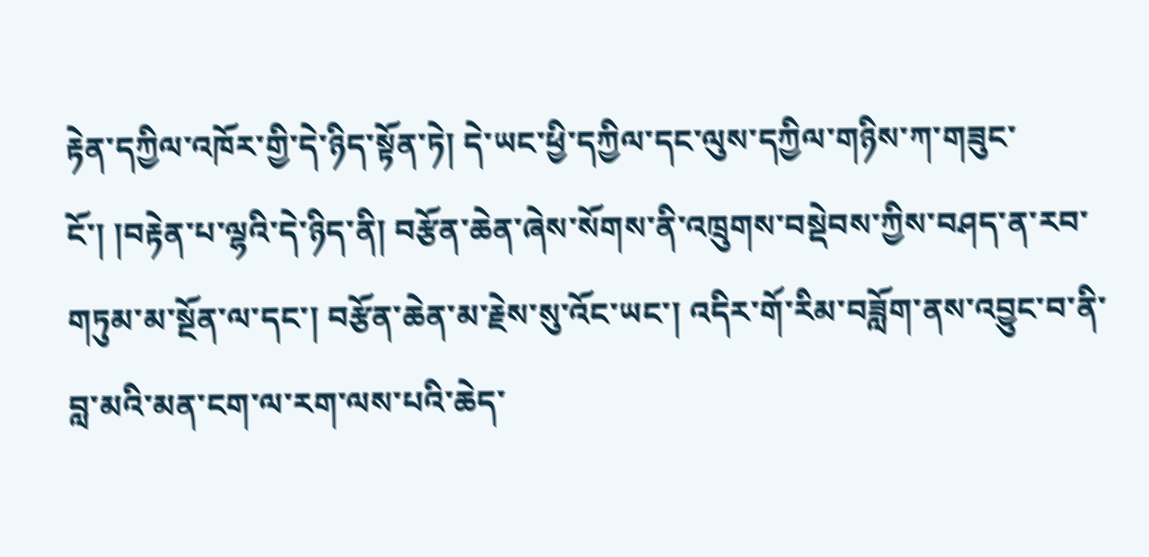རྟེན་དཀྱིལ་འཁོར་གྱི་དེ་ཉིད་སྟོན་ཏེ། དེ་ཡང་ཕྱི་དཀྱིལ་དང་ལུས་དཀྱིལ་གཉིས་ཀ་གཟུང་ངོ་། །བརྟེན་པ་ལྷའི་དེ་ཉིད་ནི། བརྩོན་ཆེན་ཞེས་སོགས་ནི་འཁྲུགས་བསྡེབས་ཀྱིས་བཤད་ན་རབ་གཏུམ་མ་སྔོན་ལ་དང་། བརྩོན་ཆེན་མ་རྗེས་སུ་འོང་ཡང་། འདིར་གོ་རིམ་བཟློག་ནས་འབྱུང་བ་ནི་བླ་མའི་མན་ངག་ལ་རག་ལས་པའི་ཆེད་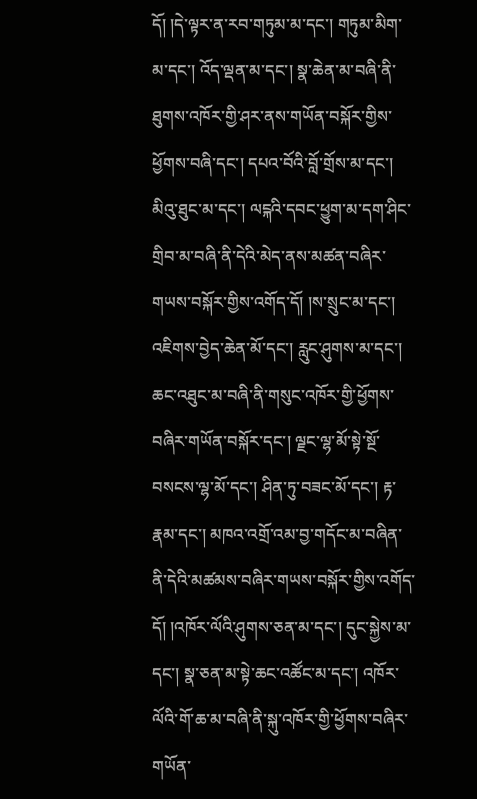དོ། །དེ་ལྟར་ན་རབ་གཏུམ་མ་དང་། གཏུམ་མིག་མ་དང་། འོད་ལྡན་མ་དང་། སྣ་ཆེན་མ་བཞི་ནི་ཐུགས་འཁོར་གྱི་ཤར་ནས་གཡོན་བསྐོར་གྱིས་ཕྱོགས་བཞི་དང་། དཔའ་བོའི་བློ་གྲོས་མ་དང་། མིའུ་ཐུང་མ་དང་། ལངྐའི་དབང་ཕྱུག་མ་དག་ཤིང་གྲིབ་མ་བཞི་ནི་དེའི་མེད་ནས་མཚན་བཞིར་གཡས་བསྐོར་གྱིས་འགོད་དོ། །ས་སྲུང་མ་དང་། འཇིགས་བྱེད་ཆེན་མོ་དང་། རླུང་ཤུགས་མ་དང་། ཆང་འཐུང་མ་བཞི་ནི་གསུང་འཁོར་གྱི་ཕྱོགས་བཞིར་གཡོན་བསྐོར་དང་། ལྗང་ལྷ་མོ་སྟེ་སྔོ་བསངས་ལྷ་མོ་དང་། ཤིན་ཏུ་བཟང་མོ་དང་། རྟ་རྣམ་དང་། མཁའ་འགྲོ་འམ་བྱ་གདོང་མ་བཞིན་ནི་དེའི་མཚམས་བཞིར་གཡས་བསྐོར་གྱིས་འགོད་དོ། །འཁོར་ལོའི་ཤུགས་ཅན་མ་དང་། དུང་སྐྱེས་མ་དང་། སྣ་ཅན་མ་སྟེ་ཆང་འཚོང་མ་དང་། འཁོར་ལོའི་གོ་ཆ་མ་བཞི་ནི་སྐུ་འཁོར་གྱི་ཕྱོགས་བཞིར་གཡོན་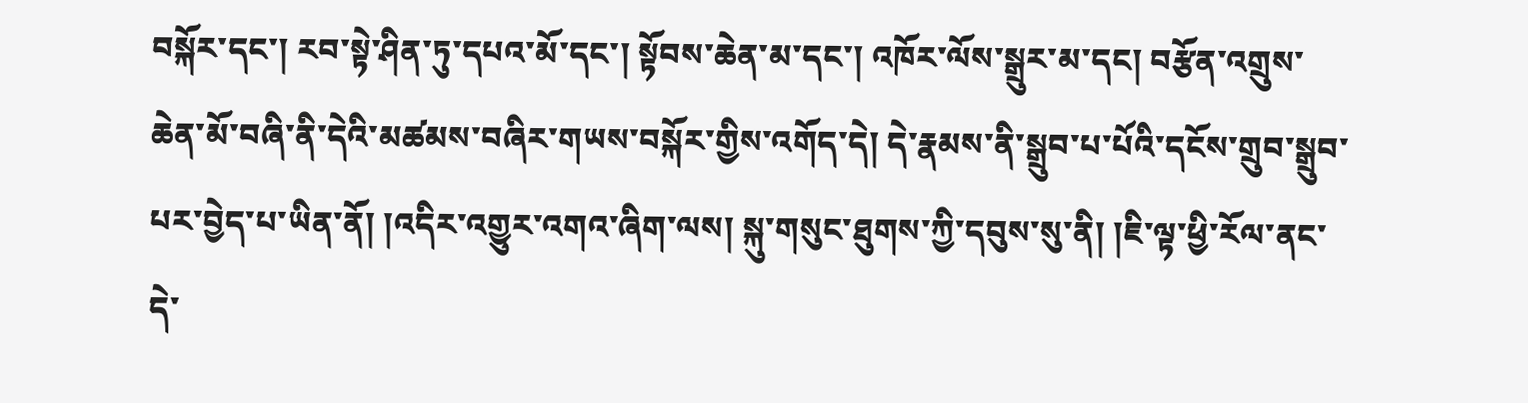བསྐོར་དང་། རབ་སྟེ་ཤིན་ཏུ་དཔའ་མོ་དང་། སྟོབས་ཆེན་མ་དང་། འཁོར་ལོས་སྒྲུར་མ་དང། བརྩོན་འགྲུས་ཆེན་མོ་བཞི་ནི་དེའི་མཚམས་བཞིར་གཡས་བསྐོར་གྱིས་འགོད་དེ། དེ་རྣམས་ནི་སྒྲུབ་པ་པོའི་དངོས་གྲུབ་སྒྲུབ་པར་བྱེད་པ་ཡིན་ནོ། །འདིར་འགྱུར་འགའ་ཞིག་ལས། སྐུ་གསུང་ཐུགས་ཀྱི་དབུས་སུ་ནི། །ཇི་ལྟ་ཕྱི་རོལ་ནང་དེ་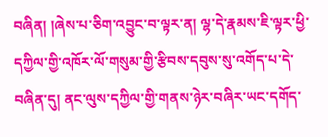བཞིན། །ཞེས་པ་ཅིག་འབྱུང་བ་ལྟར་ན། ལྷ་དེ་རྣམས་ཇི་ལྟར་ཕྱི་དཀྱིལ་གྱི་འཁོར་ལོ་གསུམ་གྱི་རྩིབས་དབུས་སུ་འགོད་པ་དེ་བཞིན་དུ། ནང་ལུས་དཀྱིལ་གྱི་གནས་ཉེར་བཞིར་ཡང་དགོད་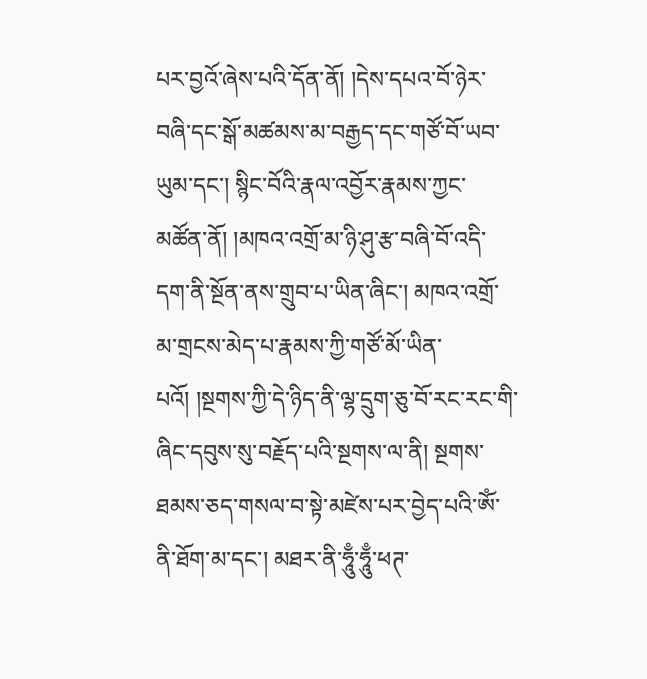པར་བྱའོ་ཞེས་པའི་དོན་ནོ། །དེས་དཔའ་བོ་ཉེར་བཞི་དང་སྒོ་མཚམས་མ་བརྒྱད་དང་གཙོ་བོ་ཡབ་ཡུམ་དང་། སྙིང་བོའི་རྣལ་འབྱོར་རྣམས་ཀྱང་མཚོན་ནོ། །མཁའ་འགྲོ་མ་ཉི་ཤུ་རྩ་བཞི་བོ་འདི་དག་ནི་སྔོན་ནས་གྲུབ་པ་ཡིན་ཞིང་། མཁའ་འགྲོ་མ་གྲངས་མེད་པ་རྣམས་ཀྱི་གཙོ་མོ་ཡིན་པའོ། །སྔགས་ཀྱི་དེ་ཉིད་ནི་ལྷ་དྲུག་ཅུ་བོ་རང་རང་གི་ཞིང་དབུས་སུ་བརྗོད་པའི་སྔགས་ལ་ནི། སྔགས་ཐམས་ཅད་གསལ་བ་སྟེ་མཛེས་པར་བྱེད་པའི་ༀ་ནི་ཐོག་མ་དང་། མཐར་ནི་ཧཱུྃ་ཧཱུྃ་ཕཊ་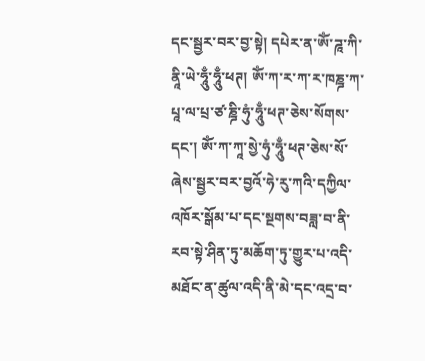དང་སྦྱར་བར་བྱ་སྟེ། དཔེར་ན་ༀ་ཌཱ་ཀི་ནཱི་ཡེ་ཧཱུྃ་ཧཱུྃ་ཕཊ། ༀ་ཀ་ར་ཀ་ར་ཁཎྜ་ཀ་པཱ་ལ་པྲ་ཙ་ཎྜི་ཧུཾ་ཧཱུྃ་ཕཊ་ཅེས་སོགས་དང་། ༀ་ཀ་ཀཱ་སྱེ་ཧུཾ་ཧཱུྃ་ཕཊ་ཅེས་སོ་ཞེས་སྦྱར་བར་བྱའོ་ཧེ་རུ་ཀའི་དཀྱིལ་འཁོར་སྒོམ་པ་དང་སྔགས་བཟླ་བ་ནི་རབ་སྟེ་ཤིན་ཏུ་མཆོག་ཏུ་གྱུར་པ་འདི་མཐོང་ན་ཚུལ་འདི་ནི་མེ་དང་འདྲ་བ་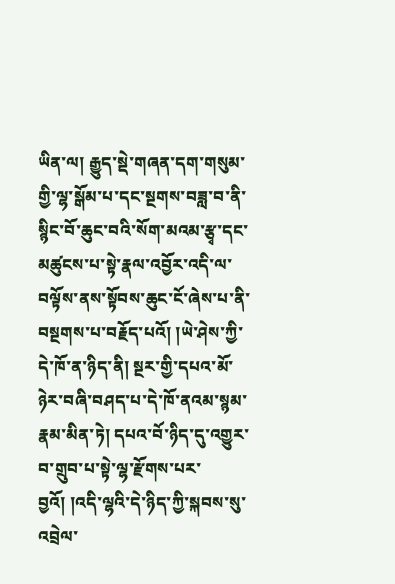ཡིན་ལ། རྒྱུད་སྡེ་གཞན་དག་གསུམ་གྱི་ལྷ་སྒོམ་པ་དང་སྔགས་བཟླ་བ་ནི་སྙིང་བོ་ཆུང་བའི་སོག་མའམ་རྩྭ་དང་མཚུངས་པ་སྟེ་རྣལ་འབྱོར་འདི་ལ་བལྟོས་ནས་སྟོབས་ཆུང་ངོ་ཞེས་པ་ནི་བསྔགས་པ་བརྗོད་པའོ། །ཡེ་ཤེས་ཀྱི་དེ་ཁོ་ན་ཉིད་ནི། སྔར་གྱི་དཔའ་མོ་ཉེར་བཞི་བཤད་པ་དེ་ཁོ་ནའམ་སྙམ་རྣམ་མིན་ཏེ། དཔའ་བོ་ཉིད་དུ་འགྱུར་བ་གྲུབ་པ་སྟེ་ལྷ་རྫོགས་པར་བྱའོ། །འདི་ལྷའི་དེ་ཉིད་ཀྱི་སྐབས་སུ་འབྲེལ་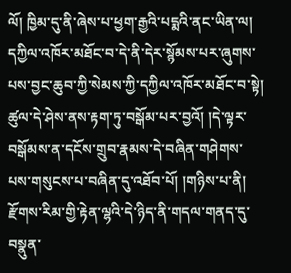ལོ། ཁྱིམ་དུ་ནི་ཞེས་པ་ཕྱག་རྒྱའི་པདྨའི་ནང་ཡིན་ལ། དཀྱིལ་འཁོར་མཐོང་བ་དེ་ནི་དེར་སྙོམས་པར་ཞུགས་པས་བྱང་ཆུབ་ཀྱི་སེམས་ཀྱི་དཀྱིལ་འཁོར་མཐོང་བ་སྟེ། ཚུལ་དེ་ཤེས་ནས་རྟག་ཏུ་བསྒོམ་པར་བྱའོ། །དེ་ལྟར་བསྒོམས་ན་དངོས་གྲུབ་རྣམས་དེ་བཞིན་གཤེགས་པས་གསུངས་པ་བཞིན་དུ་འཐོབ་པོ། །གཉིས་པ་ནི། རྫོགས་རིམ་གྱི་རྟེན་ལྷའི་དེ་ཉིད་ནི་གདལ་གནད་དུ་བསྣུན་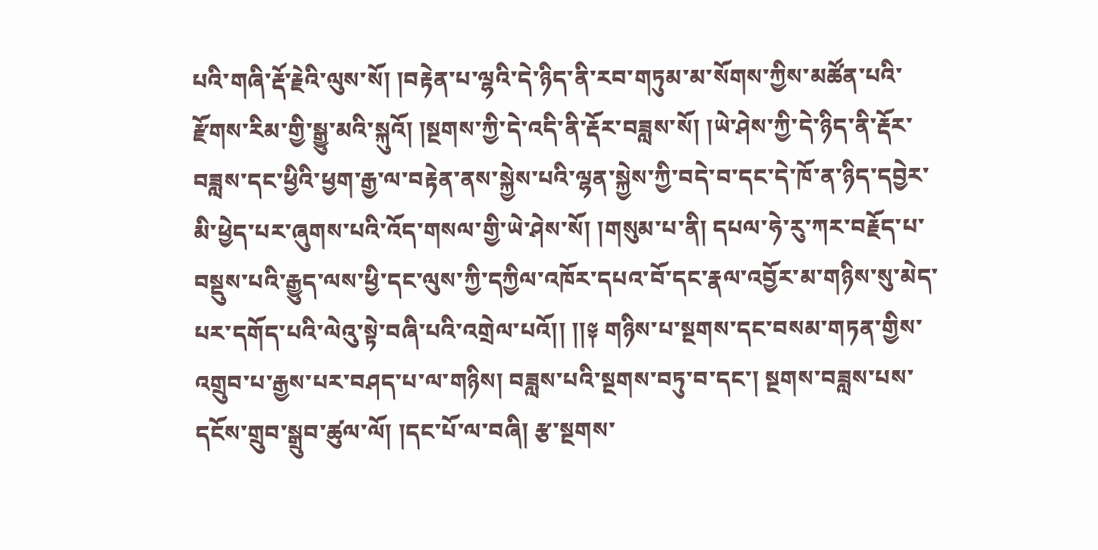པའི་གཞི་རྡོ་རྗེའི་ལུས་སོ། །བརྟེན་པ་ལྷའི་དེ་ཉིད་ནི་རབ་གཏུམ་མ་སོགས་ཀྱིས་མཚོན་པའི་རྫོགས་རིམ་གྱི་སྒྱུ་མའི་སྐུའོ། །སྔགས་ཀྱི་དེ་འདི་ནི་རྡོར་བཟླས་སོ། །ཡེ་ཤེས་ཀྱི་དེ་ཉིད་ནི་རྡོར་བཟླས་དང་ཕྱིའི་ཕྱག་རྒྱ་ལ་བརྟེན་ནས་སྐྱེས་པའི་ལྷན་སྐྱེས་ཀྱི་བདེ་བ་དང་དེ་ཁོ་ན་ཉིད་དབྱེར་མི་ཕྱེད་པར་ཞུགས་པའི་འོད་གསལ་གྱི་ཡེ་ཤེས་སོ། །གསུམ་པ་ནི། དཔལ་ཧེ་རུ་ཀར་བརྗོད་པ་བསྡུས་པའི་རྒྱུད་ལས་ཕྱི་དང་ལུས་ཀྱི་དཀྱིལ་འཁོར་དཔའ་བོ་དང་རྣལ་འབྱོར་མ་གཉིས་སུ་མེད་པར་དགོད་པའི་ལེའུ་སྟེ་བཞི་པའི་འགྲེལ་པའོ།། །།༈ གཉིས་པ་སྔགས་དང་བསམ་གཏན་གྱིས་འགྲུབ་པ་རྒྱས་པར་བཤད་པ་ལ་གཉིས། བཟླས་པའི་སྔགས་བཏུ་བ་དང་། སྔགས་བཟླས་པས་དངོས་གྲུབ་སྒྲུབ་ཚུལ་ལོ། །དང་པོ་ལ་བཞི། རྩ་སྔགས་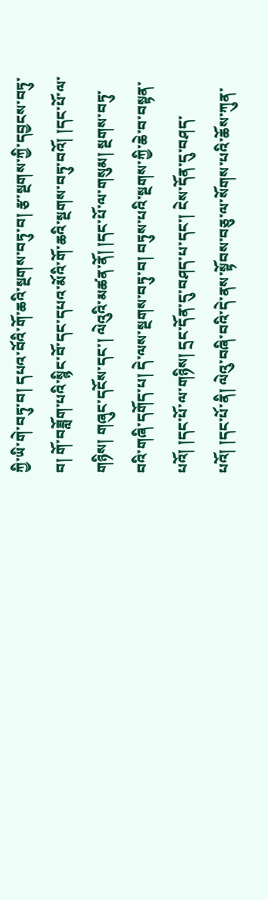ཀྱི་ཡི་གེ་བཏུ་བ། དཔའ་བོའི་གོ་ཆའི་སྔགས་བཏུ་བ། རྩ་སྔགས་ཀྱི་དབྱངས་བཏུ་བ། གོ་བཟློག་པའི་སྙིང་བོ་དང་དཔའ་མོའི་གོ་ཆའི་སྔགས་བཏུ་བའོ། །དང་པོ་ལ་གཉིས། གཞུང་དངོས་དང་། ལེའུའི་མཚན་ནོ། །དང་པོ་ལ་གསུམ། སྔགས་བཏུ་བའི་གཞི་དགོད་པ། དེ་ལས་སྔགས་བཏུ་བ། བཏུས་པའི་སྔགས་ཀྱི་ཆེ་བ་བསྟན་པའོ། །དང་པོ་ལ་གཉིས། དྲང་དོན་དུ་བཤད་པ་དང་། ངེས་དོན་དུ་བཤད་པའོ། །དང་པོ་ནི། ལེའུ་བཞི་བའི་དེ་ནས་སྟོབས་བཅུ་ལ་སོགས་པའི་ཆོས་ཀུན་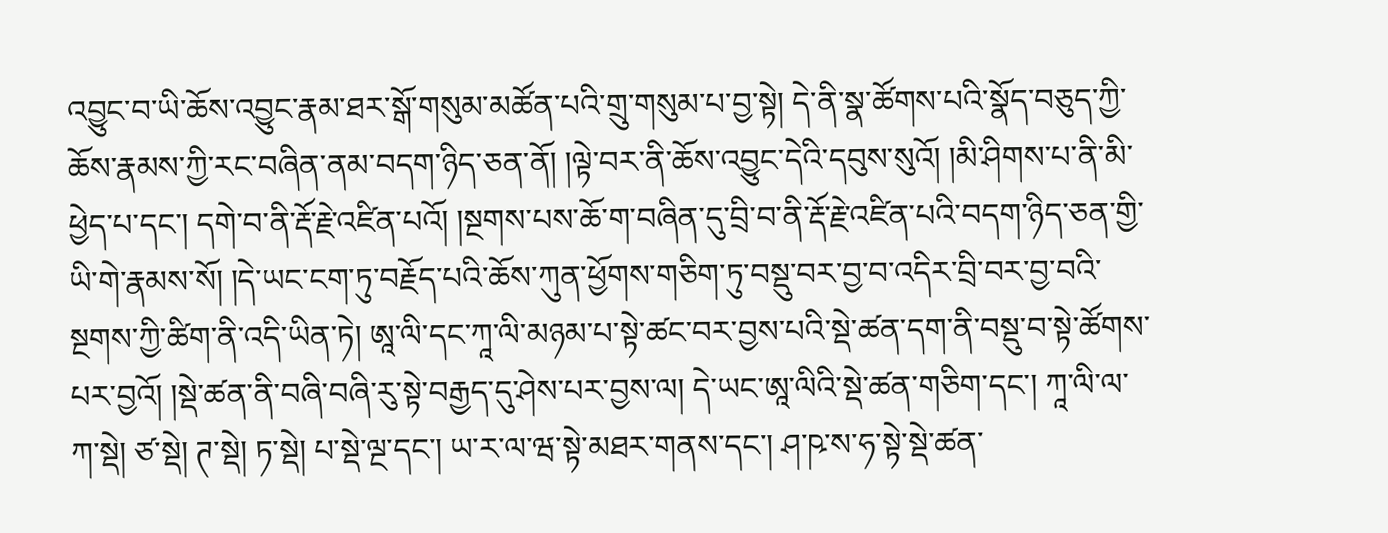འབྱུང་བ་ཡི་ཆོས་འབྱུང་རྣམ་ཐར་སྒོ་གསུམ་མཚོན་པའི་གྲུ་གསུམ་པ་བྱ་སྟེ། དེ་ནི་སྣ་ཚོགས་པའི་སྣོད་བཅུད་ཀྱི་ཆོས་རྣམས་ཀྱི་རང་བཞིན་ནམ་བདག་ཉིད་ཅན་ནོ། །ལྟེ་བར་ནི་ཆོས་འབྱུང་དེའི་དབུས་སུའོ། །མི་ཤིགས་པ་ནི་མི་ཕྱེད་པ་དང་། དགེ་བ་ནི་རྡོ་རྗེ་འཛིན་པའོ། །སྔགས་པས་ཆོ་ག་བཞིན་དུ་བྲི་བ་ནི་རྡོ་རྗེ་འཛིན་པའི་བདག་ཉིད་ཅན་གྱི་ཡི་གེ་རྣམས་སོ། །དེ་ཡང་ངག་ཏུ་བརྗོད་པའི་ཆོས་ཀུན་ཕྱོགས་གཅིག་ཏུ་བསྡུ་བར་བྱ་བ་འདིར་བྲི་བར་བྱ་བའི་སྔགས་ཀྱི་ཚིག་ནི་འདི་ཡིན་ཏེ། ཨཱ་ལི་དང་ཀཱ་ལི་མཉམ་པ་སྟེ་ཚང་བར་བྱས་པའི་སྡེ་ཚན་དག་ནི་བསྡུ་བ་སྟེ་ཚོགས་པར་བྱའོ། །སྡེ་ཚན་ནི་བཞི་བཞི་རུ་སྟེ་བརྒྱད་དུ་ཤེས་པར་བྱས་ལ། དེ་ཡང་ཨཱ་ལིའི་སྡེ་ཚན་གཅིག་དང་། ཀཱ་ལི་ལ་ཀ་སྡེ། ཙ་སྡེ། ཊ་སྡེ། ཏ་སྡེ། པ་སྡེ་ལྔ་དང་། ཡ་ར་ལ་ཝ་སྟེ་མཐར་གནས་དང་། ཤ་ཥ་ས་ཧ་སྟེ་སྡེ་ཚན་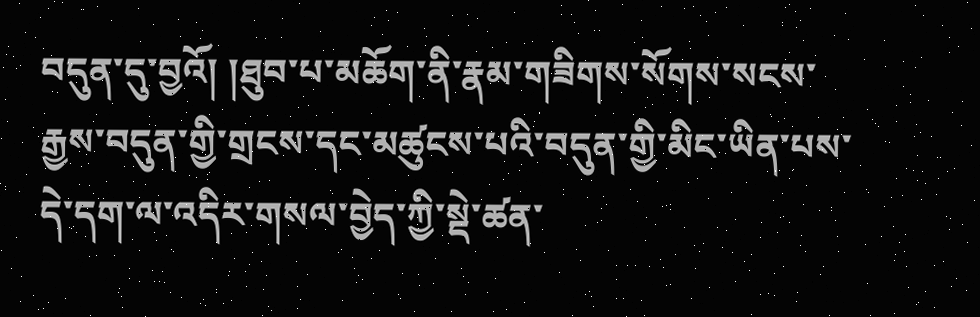བདུན་དུ་བྱའོ། །ཐུབ་པ་མཆོག་ནི་རྣམ་གཟིགས་སོགས་སངས་རྒྱས་བདུན་གྱི་གྲངས་དང་མཚུངས་པའི་བདུན་གྱི་མིང་ཡིན་པས་དེ་དག་ལ་འདིར་གསལ་བྱེད་ཀྱི་སྡེ་ཚན་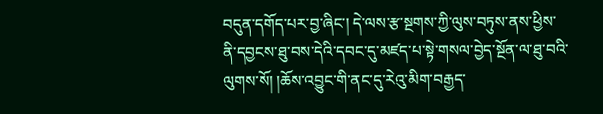བདུན་དགོད་པར་བྱ་ཞིང་། དེ་ལས་རྩ་སྔགས་ཀྱི་ལུས་བཏུས་ནས་ཕྱིས་ནི་དབྱངས་ཐུ་བས་དེའི་དབང་དུ་མཛད་པ་སྟེ་གསལ་བྱེད་སྔོན་ལ་ཐུ་བའི་ལུགས་སོ། །ཆོས་འབྱུང་གི་ནང་དུ་རེའུ་མིག་བརྒྱད་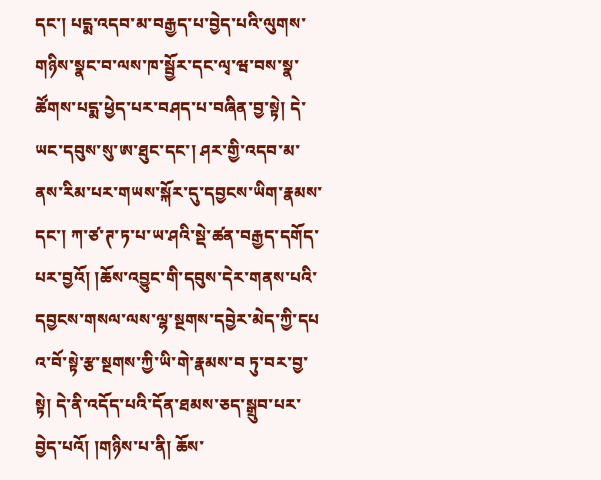དང་། པདྨ་འདབ་མ་བརྒྱད་པ་བྱེད་པའི་ལུགས་གཉིས་སྣང་བ་ལས་ཁ་སྦྱོར་དང་ལྭ་ཝ་བས་སྣ་ཚོགས་པདྨ་ཕྱེད་པར་བཤད་པ་བཞིན་བྱ་སྟེ། དེ་ཡང་དབུས་སུ་ཨ་ཐུང་དང་། ཤར་གྱི་འདབ་མ་ནས་རིམ་པར་གཡས་སྐོར་དུ་དབྱངས་ཡིག་རྣམས་དང་། ཀ་ཙ་ཊ་ཏ་པ་ཡ་ཤའི་སྡེ་ཚན་བརྒྱད་དགོད་པར་བྱའོ། །ཆོས་འབྱུང་གི་དབུས་དེར་གནས་པའི་དབྱངས་གསལ་ལས་ལྷ་སྔགས་དབྱེར་མེད་ཀྱི་དཔ འ་བོ་སྟེ་རྩ་སྔགས་ཀྱི་ཡི་གེ་རྣམས་བ ཏུ་བར་བྱ་སྟེ། དེ་ནི་འདོད་པའི་དོན་ཐམས་ཅད་སྒྲུབ་པར་བྱེད་པའོ། །གཉིས་པ་ནི། ཆོས་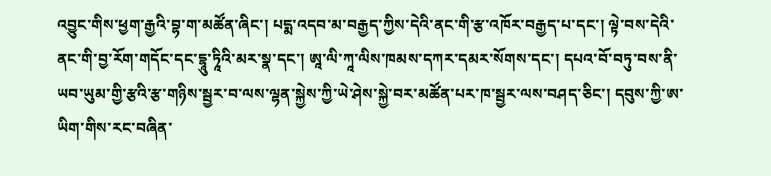འབྱུང་གིས་ཕྱག་རྒྱའི་བྷ་ག་མཚོན་ཞིང་། པདྨ་འདབ་མ་བརྒྱད་ཀྱིས་དེའི་ནང་གི་རྩ་འཁོར་བརྒྱད་པ་དང་། ལྟེ་བས་དེའི་ནང་གི་བྱ་རོག་གདོང་དང་དྷཱུ་ཏཱིའི་མར་སྣ་དང་། ཨཱ་ལི་ཀཱ་ལིས་ཁམས་དཀར་དམར་སོགས་དང་། དཔའ་བོ་བཏུ་བས་ནི་ཡབ་ཡུམ་གྱི་རྩའི་རྩ་གཉིས་སྦྱར་བ་ལས་ལྷན་སྐྱེས་ཀྱི་ཡེ་ཤེས་སྐྱེ་བར་མཚོན་པར་ཁ་སྦྱར་ལས་བཤད་ཅིང་། དབུས་ཀྱི་ཨ་ཡིག་གིས་རང་བཞིན་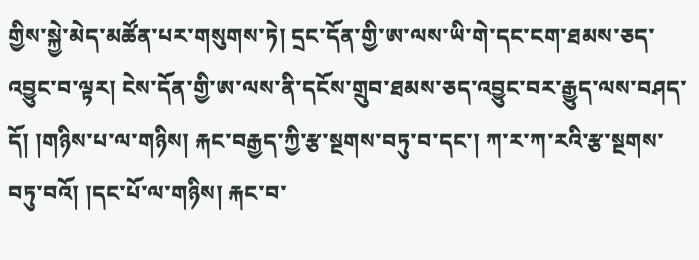གྱིས་སྐྱེ་མེད་མཚོན་པར་གསུགས་ཏེ། དྲང་དོན་གྱི་ཨ་ལས་ཡི་གེ་དང་ངག་ཐམས་ཅད་འབྱུང་བ་ལྟར། ངེས་དོན་གྱི་ཨ་ལས་ནི་དངོས་གྲུབ་ཐམས་ཅད་འབྱུང་བར་རྒྱུད་ལས་བཤད་དོ། །གཉིས་པ་ལ་གཉིས། རྐང་བརྒྱད་ཀྱི་རྩ་སྔགས་བཏུ་བ་དང་། ཀ་ར་ཀ་རའི་རྩ་སྔགས་བཏུ་བའོ། །དང་པོ་ལ་གཉིས། རྐང་བ་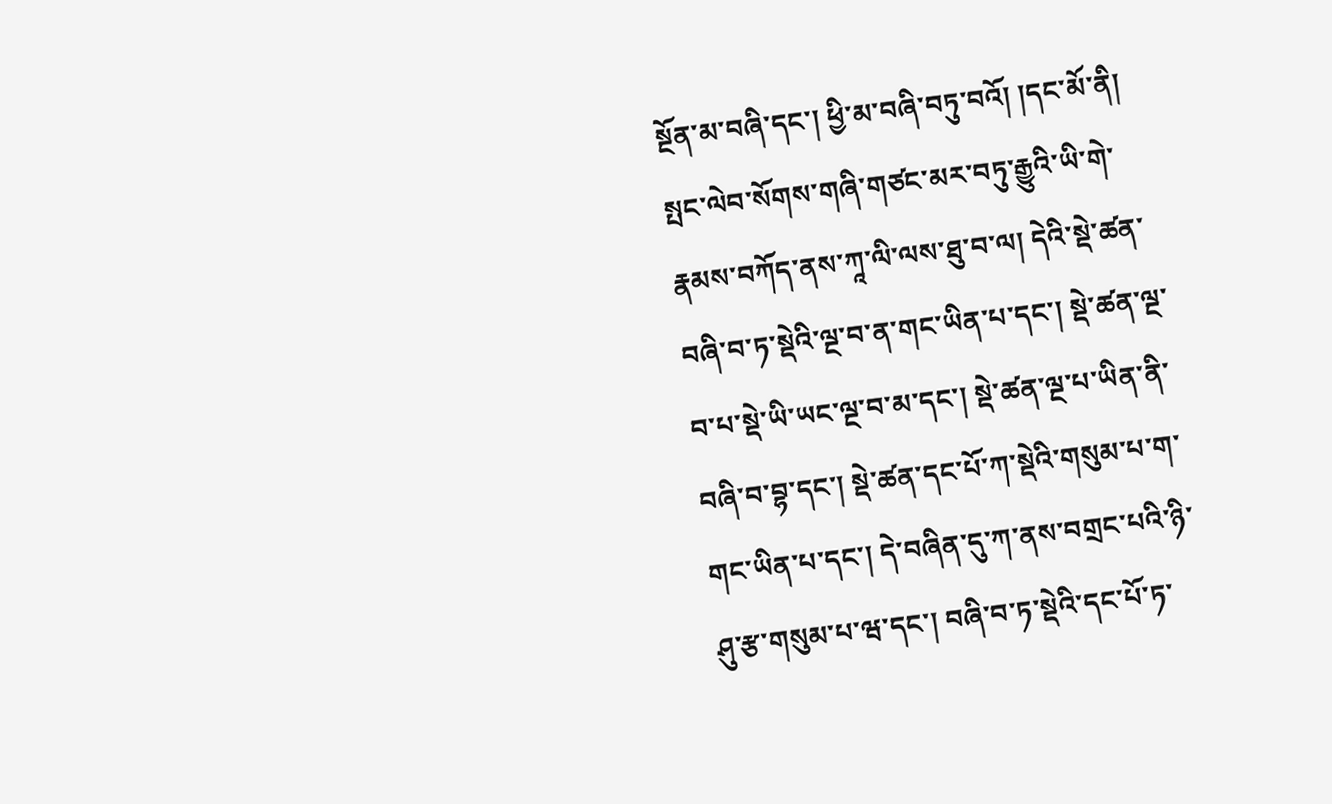སྔོན་མ་བཞི་དང་། ཕྱི་མ་བཞི་བཏུ་བའོ། །དང་མོ་ནི། སྤང་ལེབ་སོགས་གཞི་གཙང་མར་བཏུ་རྒྱུའི་ཡི་གེ་རྣམས་བཀོད་ནས་ཀཱ་ལི་ལས་ཐུ་བ་ལ། དེའི་སྡེ་ཚན་བཞི་བ་ཏ་སྡེའི་ལྔ་བ་ན་གང་ཡིན་པ་དང་། སྡེ་ཚན་ལྔ་བ་པ་སྡེ་ཡི་ཡང་ལྔ་བ་མ་དང་། སྡེ་ཚན་ལྔ་པ་ཡིན་ནི་བཞི་བ་བྷ་དང་། སྡེ་ཚན་དང་པོ་ཀ་སྡེའི་གསུམ་པ་ག་གང་ཡིན་པ་དང་། དེ་བཞིན་དུ་ཀ་ནས་བགྲང་པའི་ཉི་ཤུ་རྩ་གསུམ་པ་ཝ་དང་། བཞི་བ་ཏ་སྡེའི་དང་པོ་ཏ་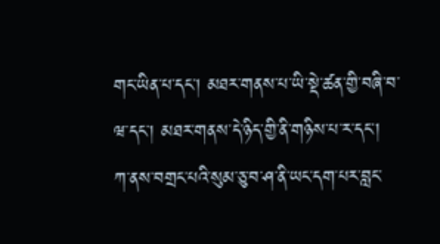གང་ཡིན་པ་དང་། མཐར་གནས་པ་ཡི་སྡེ་ཚན་གྱི་བཞི་བ་ཝ་དང་། མཐར་གནས་དེ་ཉིད་གྱི་ནི་གཉིས་པ་ར་དང་། ཀ་ནས་བགྲང་པའི་སུམ་ཅུ་བ་ཤ་ནི་ཡང་དག་པར་བླང་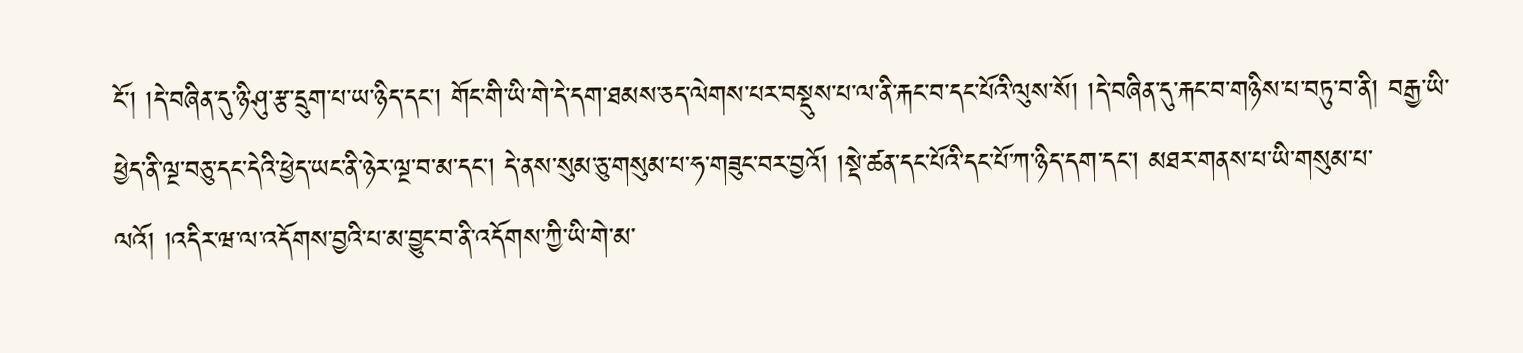ངོ་། །དེ་བཞིན་དུ་ཉི་ཤུ་རྩ་དྲུག་པ་ཡ་ཉིད་དང་། གོང་གི་ཡི་གེ་དེ་དག་ཐམས་ཅད་ལེགས་པར་བསྡུས་པ་ལ་ནི་རྐང་བ་དང་པོའི་ལུས་སོ། །དེ་བཞིན་དུ་རྐང་བ་གཉིས་པ་བཏུ་བ་ནི། བརྒྱ་ཡི་ཕྱེད་ནི་ལྔ་བཅུ་དང་དེའི་ཕྱེད་ཡང་ནི་ཉེར་ལྔ་བ་མ་དང་། དེ་ནས་སུམ་ཅུ་གསུམ་པ་ཧ་གཟུང་བར་བྱའོ། །སྡེ་ཚན་དང་པོའི་དང་པོ་ཀ་ཉིད་དག་དང་། མཐར་གནས་པ་ཡི་གསུམ་པ་ལའོ། །འདིར་ཝ་ལ་འདོགས་བྱའི་པ་མ་བྱུང་བ་ནི་འདོགས་ཀྱི་ཡི་གེ་མ་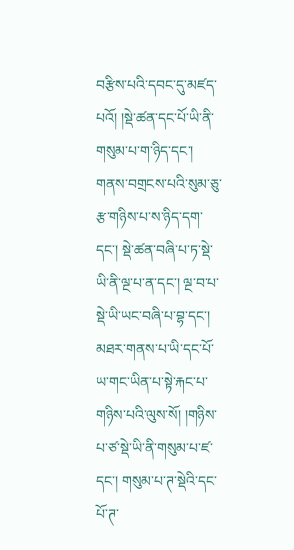བརྩིས་པའི་དབང་དུ་མཛད་པའོ། །སྡེ་ཚན་དང་པོ་ཡི་ནི་གསུམ་པ་ག་ཉིད་དང་། གནས་བགྲངས་པའི་སུམ་ཅུ་རྩ་གཉིས་པ་ས་ཉིད་དག་དང་། སྡེ་ཚན་བཞི་པ་ཏ་སྡེ་ཡི་ནི་ལྔ་པ་ན་དང་། ལྔ་བ་པ་སྡེ་ཡི་ཡང་བཞི་པ་བྷ་དང་། མཐར་གནས་པ་ཡི་དང་པོ་ཡ་གང་ཡིན་པ་སྟེ་རྐང་པ་གཉིས་པའི་ལུས་སོ། །གཉིས་པ་ཙ་སྡེ་ཡི་ནི་གསུམ་པ་ཛ་དང་། གསུམ་པ་ཊ་སྡེའི་དང་པོ་ཊ་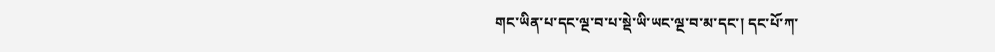གང་ཡིན་པ་དང་ལྔ་བ་པ་སྡེ་ཡི་ཡང་ལྔ་བ་མ་དང་། དང་པོ་ཀ་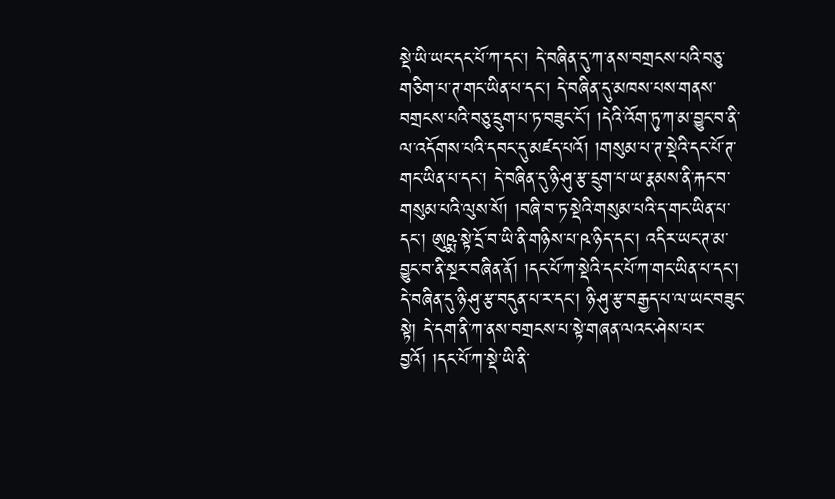སྡེ་ཡི་ཡང་དང་པོ་ཀ་དང་། དེ་བཞིན་དུ་ཀ་ནས་བགྲངས་པའི་བཅུ་གཅིག་པ་ཊ་གང་ཡིན་པ་དང་། དེ་བཞིན་དུ་མཁས་པས་གནས་བགྲངས་པའི་བཅུ་དྲུག་པ་ཏ་བཟུང་ངོ་། །དེའི་འོག་ཏུ་ཀ་མ་བྱུང་བ་ནི་ལ་འདོགས་པའི་དབང་དུ་མཛད་པའོ། །གསུམ་པ་ཊ་སྡེའི་དང་པོ་ཊ་གང་ཡིན་པ་དང་། དེ་བཞིན་དུ་ཉི་ཤུ་རྩ་དྲུག་པ་ཡ་རྣམས་ནི་རྐང་བ་གསུམ་པའི་ལུས་སོ། །བཞི་བ་ཏ་སྡེའི་གསུམ་པའི་ད་གང་ཡིན་པ་དང་། ཨུཥྨ་སྟེ་དྲོ་བ་ཡི་ནི་གཉིས་པ་ཥ་ཉིད་དང་། འདིར་ཡང་ཊ་མ་བྱུང་བ་ནི་སྔར་བཞིན་ནོ། །དང་པོ་ཀ་སྡེའི་དང་པོ་ཀ་གང་ཡིན་པ་དང་། དེ་བཞིན་དུ་ཉི་ཤུ་རྩ་བདུན་པ་ར་དང་། ཉི་ཤུ་རྩ་བརྒྱད་པ་ལ་ཡང་བཟུང་སྟེ། དེ་དག་ནི་ཀ་ནས་བགྲངས་པ་སྟེ་གཞན་ལའང་ཤེས་པར་བྱའོ། །དང་པོ་ཀ་སྡེ་ཡི་ནི་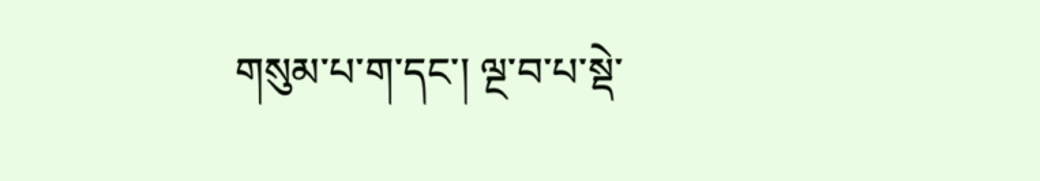གསུམ་པ་ག་དང་། ལྔ་བ་པ་སྡེ་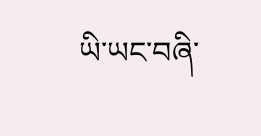ཡི་ཡང་བཞི་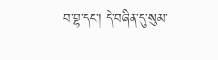བ་བྷ་དང་། དེ་བཞིན་དུ་སུམ་